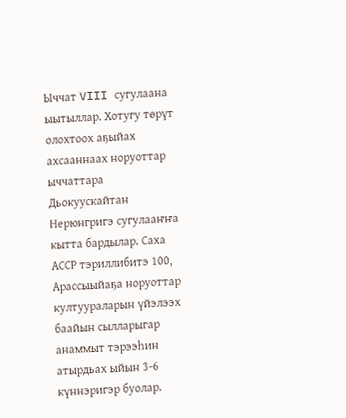Ыччат VIII сугулаана ыытыллар. Хотугу төрүт олохтоох аҕыйах ахсааннаах норуоттар ыччаттара Дьокуускайтан Нерюнгригэ сугулааҥҥа кытта бардылар. Саха АССР тэриллибитэ 100, Арассыыйаҕа норуоттар култуураларын үйэлээх баайын сылларыгар анаммыт тэрээһин атырдьах ыйын 3-6 күннэригэр буолар.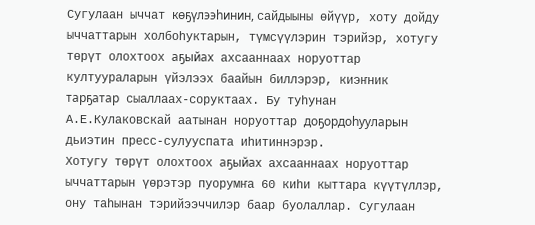Сугулаан ыччат көҕүлээһинин, сайдыыны өйүүр, хоту дойду ыччаттарын холбоһуктарын, түмсүүлэрин тэрийэр, хотугу төрүт олохтоох аҕыйах ахсааннаах норуоттар култуураларын үйэлээх баайын биллэрэр, киэҥник тарҕатар сыаллаах-соруктаах. Бу туһунан А.Е.Кулаковскай аатынан норуоттар доҕордоһууларын дьиэтин пресс-сулууспата иһитиннэрэр.
Хотугу төрүт олохтоох аҕыйах ахсааннаах норуоттар ыччаттарын үөрэтэр пуорумҥа 60 киһи кыттара күүтүллэр, ону таһынан тэрийээччилэр баар буолаллар. Сугулаан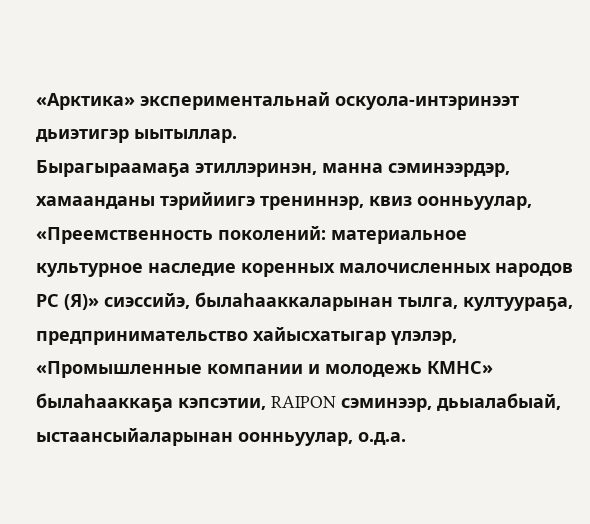«Арктика» экспериментальнай оскуола-интэринээт дьиэтигэр ыытыллар.
Бырагыраамаҕа этиллэринэн, манна сэминээрдэр, хамаанданы тэрийиигэ трениннэр, квиз оонньуулар, «Преемственность поколений: материальное культурное наследие коренных малочисленных народов РС (Я)» сиэссийэ, былаһааккаларынан тылга, култуураҕа, предпринимательство хайысхатыгар үлэлэр, «Промышленные компании и молодежь КМНС» былаһааккаҕа кэпсэтии, RAIPON сэминээр, дьыалабыай, ыстаансыйаларынан оонньуулар, о.д.а.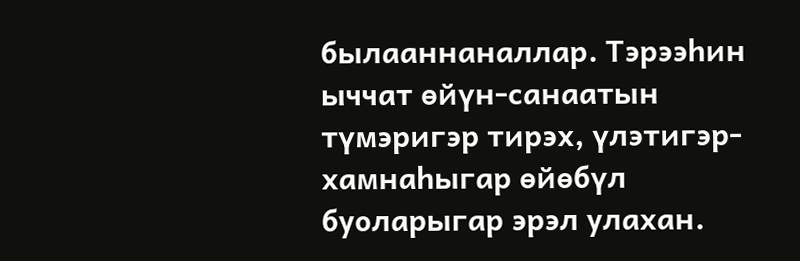былааннаналлар. Тэрээһин ыччат өйүн-санаатын түмэригэр тирэх, үлэтигэр-хамнаһыгар өйөбүл буоларыгар эрэл улахан.